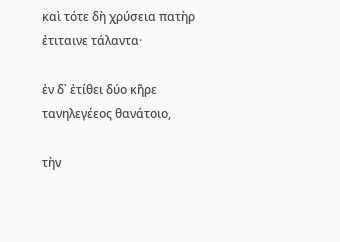καὶ τότε δὴ χρύσεια πατὴρ ἐτιταινε τάλαντα·

ἐν δ᾿ ἐτίθει δύο κῆρε τανηλεγέεος θανάτοιο,

τὴν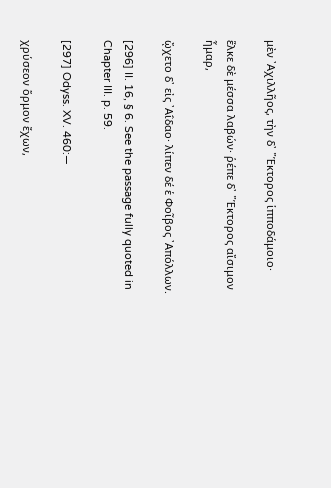μὲν ᾿Αχιλλῆος, τὴν δ᾿ ῞Ἑκτορος ἱπποδάμοιο·

ἕλκε δὲ μέσσα λαβών· ῥέπε δ᾿ ῞Ἑκτορος αἴσιμον ἦμαρ,

ᾤχετο δ᾿ εἰς ᾿Αΐδαο· λίπεν δέ ἑ Φοῖβος ᾿Απόλλων.

[296] II. 16, § 6. See the passage fully quoted in Chapter III. p. 59.

[297] Odyss. XV. 460:—

χρύσεον ὅρμον ἔχων,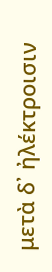μετὰ δ᾿ ἠλέκτροισιν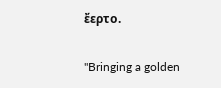ἔερτο.

"Bringing a golden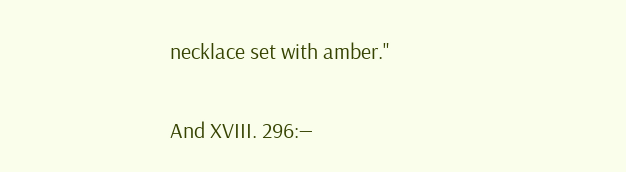necklace set with amber."

And XVIII. 296:—